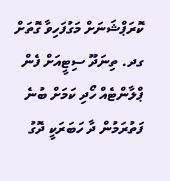ކޮރަޕްޝަނަށް މަގުފަހިވާ ގޮތަށް ގދ. ތިނަދޫ ސިޓީއަށް ފެން ޕްލާންޓެއް ހޯދި ކަމަށް ބުނެ ފަތުރަމުން ދާ ހަބަރަކީ ދޮގު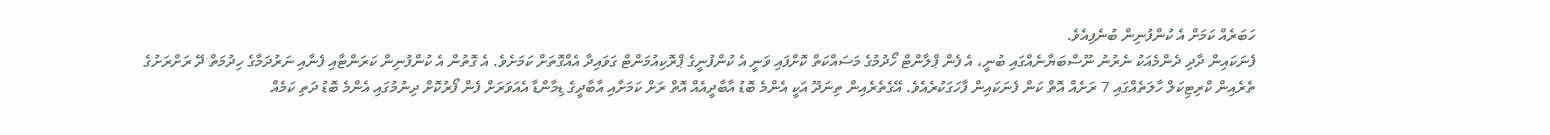ހަބަރެއް ކަމަށް އެ ކުންފުނިން ބުނެފިއެވެ.
ފެނަކައިން ދާދި ދެންމެއަކު ނެރުނު ނޫސްބަޔާނެއްގައި ބުނީ، އެ ފެން ޕްލާންޓް ހޯދުމުގެ މަސައްކަތް ކޮށްފައި ވަނީ އެ ކުންފުނީގެ ޕްރޮކިއުމަންޓް ގަވައިދާ އެއްގޮތަށް ކަމަށެވެ. އެ ގޮތުން އެ ކުންފުނިން ކަރަންޓާއި ފެނާއި ނަރުދަމާގެ ހިދުމަތް ދޭ ރަށްރަށުގެ ތެރެއިން ކްރިޓިކަލް ހާލަތެއްގައި 7 ރަށެއް އޮތް ކަން ފެނަކައިން ފާހަގަކުރެއެވެ. އޭގެތެރެއިން ތިނަދޫ އަކީ އެންމެ ބޮޑު އާބާދީއެއް އޮތް ރަށް ކަމަށާއި އާބާދީގެ ޑިމާންޑާ އެއަވަރަށް ފެން ފޯރުކޮށް ދިނުމުގައި އެންމެ ބޮޑު ދަތި ކަމެއް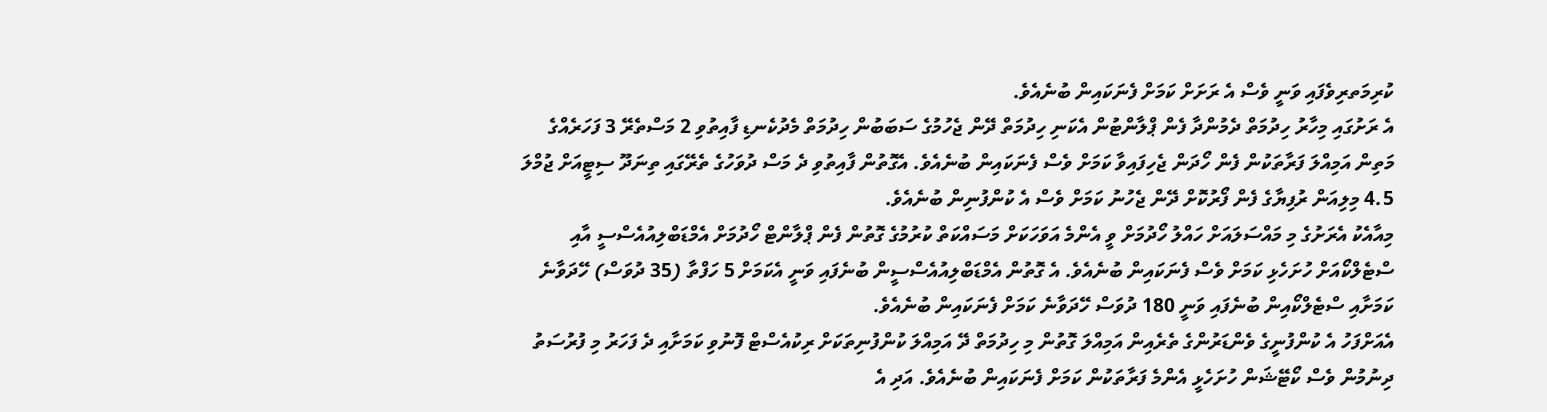ކުރިމަތރިވެފައި ވަނީ ވެސް އެ ރަށަށް ކަމަށް ފެނަކައިން ބުނެއެވެ.
އެ ރަށުގައި މިހާރު ހިދުމަތް ދެމުންދާ ފެން ޕްލާންޓުން އެކަނި ހިދުމަތް ދޭން ޖެހުމުގެ ސަބަބުން ހިދުމަތް މެދުކެނޑި ފާއިތުވި 2 މަސްތެރޭ 3 ފަހަރެއްގެ މަތިން އަމިއްލަ ފަރާތަކުން ފެން ހޯދަން ޖެހިފައިވާ ކަމަށް ވެސް ފެނަކައިން ބުނެއެވެ. އެގޮތުން ފާއިތުވި ދެ މަސް ދުވަހުގެ ތެރޭގައި ތިނަދޫ ސިޓީއަށް ޖުމްލަ 4.5 މިލިއަން ރުފިޔާގެ ފެން ފޯރުކޮށް ދޭން ޖެހުނު ކަމަށް ވެސް އެ ކުންފުނިން ބުނެއެވެ.
މިއާއެކު އެރަށުގެ މި މައްސަލައަށް ހައްލު ހޯދުމަށް ވީ އެންމެ އަވަހަކަށް މަސައްކަތް ކުރުމުގެ ގޮތުން ފެން ޕްލާންޓް ހޯދުމަށް އެމްޑަބްލިއުއެސްސީ އާއި ސްޓެލްކޯއަށް ހުށަހެޅި ކަމަށް ވެސް ފެނަކައިން ބުނެއެވެ. އެ ގޮތުން އެމްޑަބްލިއުއެސްސީން ބުނެފައި ވަނީ އެކަމަށް 5 ހަފްތާ (35 ދުވަސް) ހޭދަވާނެ ކަމަށާއި ސްޓެލްކޯއިން ބުނެފައި ވަނީ 180 ދުވަސް ހޭދަވާނެ ކަމަށް ފެނަކައިން ބުނެއެވެ.
އެއަށްފަހު އެ ކުންފުނީގެ ވެންޑަރުންގެ ތެރެއިން އަމިއްލަ ގޮތުން މި ހިދުމަތް ދޭ އަމިއްލަ ކުންފުނިތަކަށް ރިކުއެސްޓް ފޮނުވި ކަމަށާއި ދެ ފަހަރު މި ފުރުސަތު ދިނުމުން ވެސް ކޯޓޭޝަން ހުށަހެޅީ އެންމެ ފަރާތަކުން ކަމަށް ފެނަކައިން ބުނެއެވެ. އަދި އެ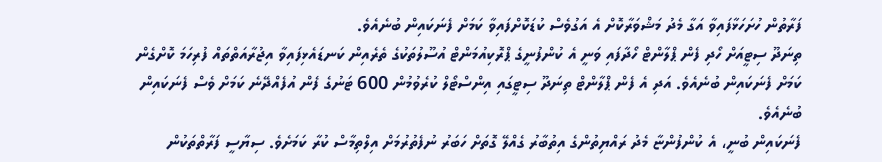ފަރާތުން ހުށަހަޅާފައިވާ އަގާ މެދު މަޝްވަރާކޮށް އެ އަގުވެސް ކުޑަކޮށްފައިވާ ކަމަށް ފެނަކައިން ބުނެއެވެ.
ތިނަދޫ ސިޓީއަށް ހޯދި ފެން ޕްލާންޓް ހޯދާފައި ވަނީ އެ ކުންފުނީގެ ޕްރޮކިއުމަންޓް އުސޫލުތަކުގެ ތެރެއިން ކަނޑައެޅިފައިވާ އިޖުރާއަތްތައް ފުރިހަމަ ކޮށްގެން ކަމަށް ފެނަކައިން ބުނެއެވެ. އަދި އެ ފެން ޕްލާންޓް ތިނަދޫ ސިޓީގައި އިންސްޓޯލް ކުރެވުމުން 600 ޓަނުގެ ފެން އުފެއްދޭނެ ކަމަށް ވެސް ފެނަކައިން ބުނެއެވެ.
ފެނަކައިން ބުނީ، އެ ކުންފުންޏާ މެދު ރައްޔިތުންގެ އިތުބާރު ގެއްލޭ ގޮތަށް ހަބަރު ނުފެތުރުމަށް އިލްތިމާސް ކުރާ ކަމަށެވެ. ސިޔާސީ ފަރާތްތަކުން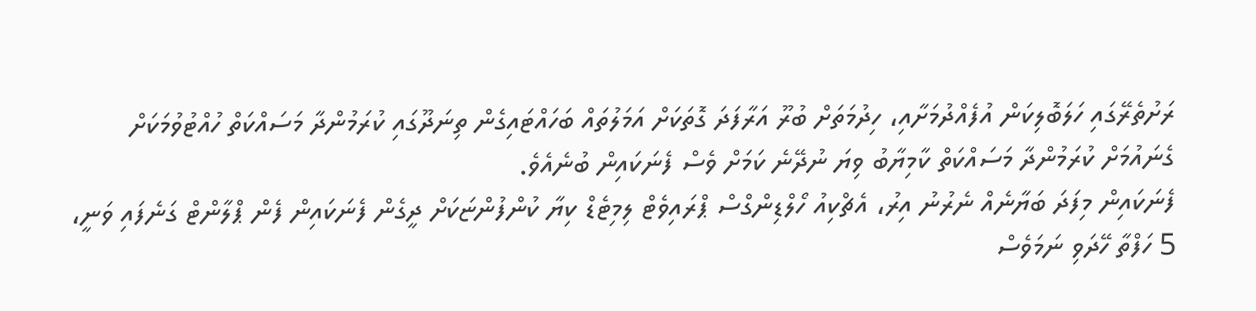ރަށުތެރޭގައި ހަލަބޮލިކަން އުފެއްދުމަށާއި، ހިދުމަތަށް ބުރޫ އަރާފަދަ ގޮތަކަށް އަމަލުތައް ބަހައްޓައިގެން ތިނަދޫގައި ކުރަމުންދާ މަސައްކަތް ހުއްޓުވުމަކަށް ގެނައުމަށް ކުރަމުންދާ މަސައްކަތް ކާމިޔާބު ވިޔަ ނުދޭނެ ކަމަށް ވެސް ފެނަކައިން ބުނެއެވެ.
ފެނަކައިން މިފަދަ ބަޔާނެއް ނެރުނު އިރު، އެޗްކިއު ހޯލްޑިންގްސް ޕްރައިވެޓް ލިމިޓެޑް ކިޔާ ކުންފުންޏަކަށް ދީގެން ފެނަކައިން ފެން ޕްލާންޓް ގަނެފައި ވަނީ، 5 ހަފްތާ ހޭދަވި ނަމަވެސް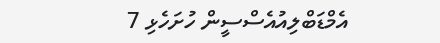އެމްޑަބްލިއުއެސްސީން ހުށަހެޅި 7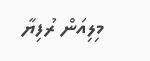މިލިއަން ރުފިޔާ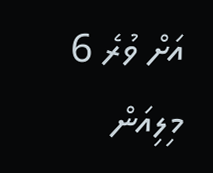އަށް ވުރެ 6 މިލިއަން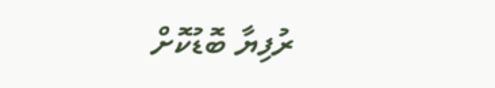ރުފިޔާ ބޮޑުކޮށް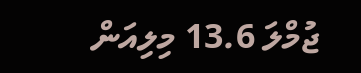ޖުމްލަ 13.6 މިލިއަން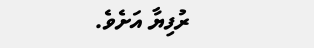ރުފިޔާ އަށެވެ.